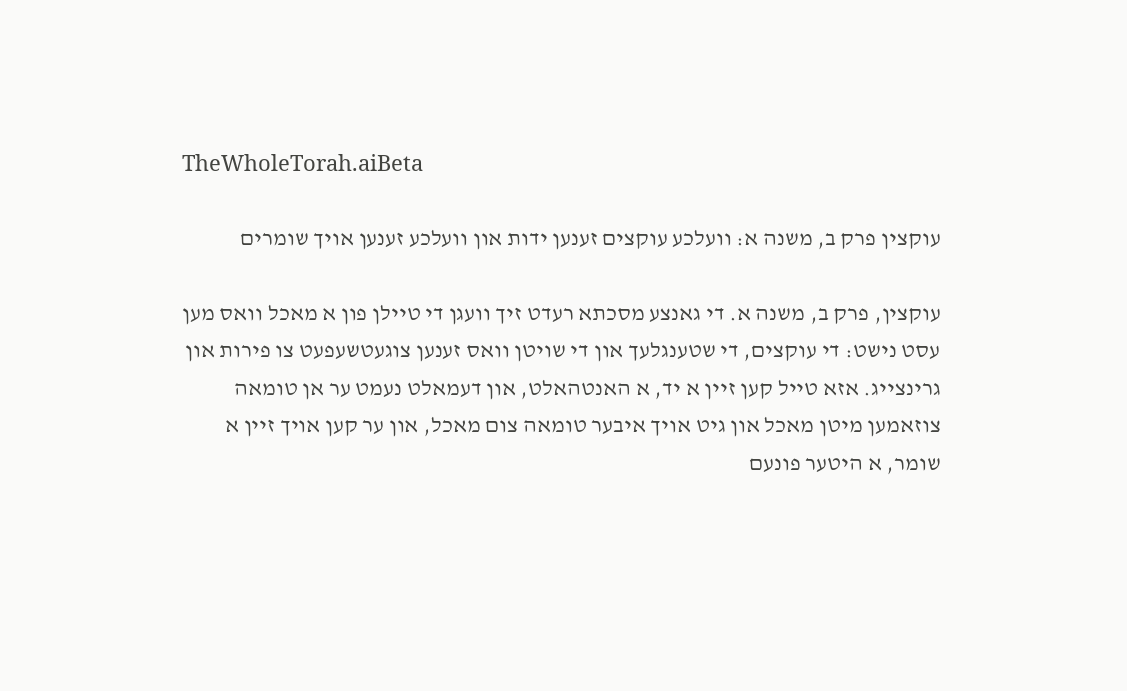TheWholeTorah.aiBeta

עוקצין פרק ב, משנה א: וועלכע עוקצים זענען ידות און וועלכע זענען אויך שומרים

עוקצין, פרק ב, משנה א. די גאנצע מסכתא רעדט זיך וועגן די טיילן פון א מאכל וואס מען עסט נישט: די עוקצים, די שטענגלעך און די שויטן וואס זענען צוגעטשעפעט צו פירות און גרינצייג. אזא טייל קען זיין א יד, א האנטהאלט, און דעמאלט נעמט ער אן טומאה צוזאמען מיטן מאכל און גיט אויך איבער טומאה צום מאכל, און ער קען אויך זיין א שומר, א היטער פונעם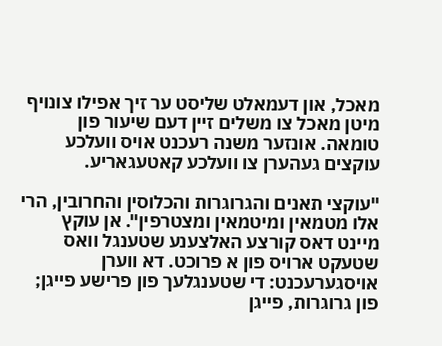מאכל, און דעמאלט שליסט ער זיך אפילו צונויף מיטן מאכל צו משלים זיין דעם שיעור פון טומאה. אונזער משנה רעכנט אויס וועלכע עוקצים געהערן צו וועלכע קאטעגאריע.

"עוקצי תאנים והגרוגרות והכלוסין והחרובין, הרי אלו מטמאין ומיטמאין ומצטרפין". אן עוקץ מיינט דאס קורצע האלצענע שטענגל וואס שטעקט ארויס פון א פרוכט. דא ווערן אויסגערעכנט: די שטענגלעך פון פרישע פייגן; פון גרוגרות, פייגן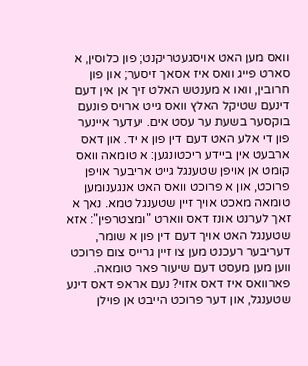וואס מען האט אויסגעטריקנט; פון כלוסין, א סארט פייג וואס איז אסאך זיסער; און פון חרובין, וואו א מענטש האלט זיך אן אין דעם דינעם שטיקל האלץ וואס גייט ארויס פונעם בוקסער בשעת ער עסט אים. יעדער איינער פון די אלע האט דעם דין פון א יד. און דאס ארבעט אין ביידע ריכטונגען: א טומאה וואס קומט אן אויפן שטענגל גייט אריבער אויפן פרוכט, און א פרוכט וואס האט אנגענומען טומאה מאכט אויך זיין שטענגל טמא. נאך א זאך לערנט אונז דאס ווארט "ומצטרפין": אזא שטענגל האט אויך דעם דין פון א שומר, דעריבער רעכנט מען צו זיין גרייס צום פרוכט ווען מען מעסט דעם שיעור פאר טומאה. פארוואס איז דאס אזוי? נעם אראפ דאס דינע שטענגל, און דער פרוכט הייבט אן פוילן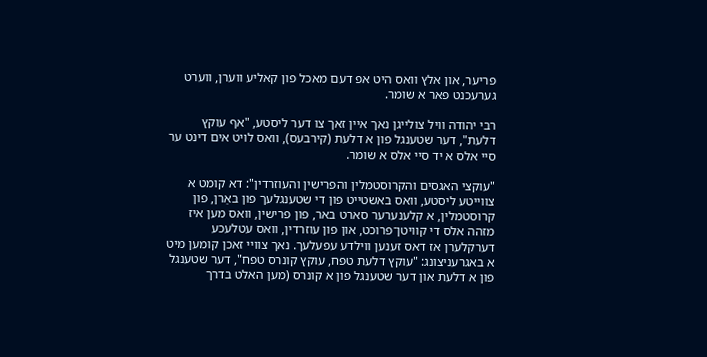פריער, און אלץ וואס היט אפ דעם מאכל פון קאליע ווערן, ווערט גערעכנט פאר א שומר.

רבי יהודה וויל צולייגן נאך איין זאך צו דער ליסטע, "אף עוקץ דלעת", דער שטענגל פון א דלעת (קירבעס), וואס לויט אים דינט ער סיי אלס א יד סיי אלס א שומר.

"עוקצי האגסים והקרוסטמלין והפרישין והעוזרדין": דא קומט א צווייטע ליסטע, וואס באשטייט פון די שטענגלעך פון באַרן, פון קרוסטמלין, א קלענערער סארט באר, פון פרישין, וואס מען איז מזהה אלס די קוויטן־פרוכט, און פון עוזרדין, וואס עטלעכע דערקלערן אז דאס זענען ווילדע עפעלעך. נאך צוויי זאכן קומען מיט א באגרעניצונג: "עוקץ דלעת טפח, עוקץ קונרס טפח", דער שטענגל פון א דלעת און דער שטענגל פון א קונרס (מען האלט בדרך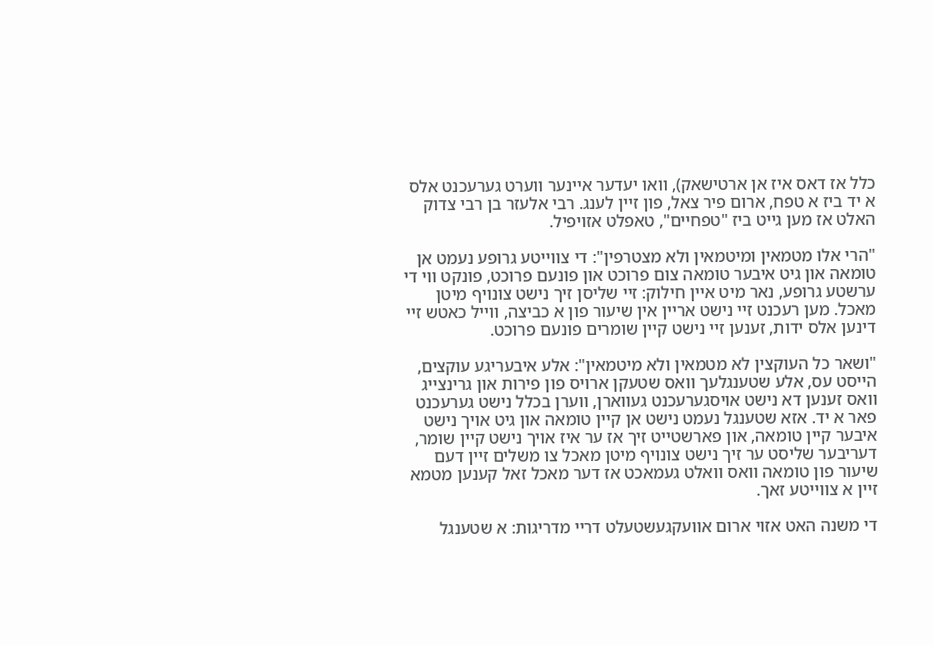כלל אז דאס איז אן ארטישאק), וואו יעדער איינער ווערט גערעכנט אלס א יד ביז א טפח, ארום פיר צאל, פון זיין לענג. רבי אלעזר בן רבי צדוק האלט אז מען גייט ביז "טפחיים", טאפלט אזויפיל.

"הרי אלו מטמאין ומיטמאין ולא מצטרפין": די צווייטע גרופע נעמט אן טומאה און גיט איבער טומאה צום פרוכט און פונעם פרוכט, פונקט ווי די ערשטע גרופע, נאר מיט איין חילוק: זיי שליסן זיך נישט צונויף מיטן מאכל. מען רעכנט זיי נישט אריין אין שיעור פון א כביצה, ווייל כאטש זיי דינען אלס ידות, זענען זיי נישט קיין שומרים פונעם פרוכט.

"ושאר כל העוקצין לא מטמאין ולא מיטמאין": אלע איבעריגע עוקצים, הייסט עס, אלע שטענגלעך וואס שטעקן ארויס פון פירות און גרינצייג וואס זענען דא נישט אויסגערעכנט געווארן, ווערן בכלל נישט גערעכנט פאר א יד. אזא שטענגל נעמט נישט אן קיין טומאה און גיט אויך נישט איבער קיין טומאה, און פארשטייט זיך אז ער איז אויך נישט קיין שומר, דעריבער שליסט ער זיך נישט צונויף מיטן מאכל צו משלים זיין דעם שיעור פון טומאה וואס וואלט געמאכט אז דער מאכל זאל קענען מטמא זיין א צווייטע זאך.

די משנה האט אזוי ארום אוועקגעשטעלט דריי מדריגות: א שטענגל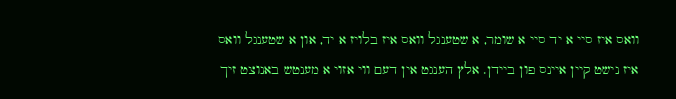וואס איז סיי א יד סיי א שומר, א שטענגל וואס איז בלויז א יד, און א שטענגל וואס איז נישט קיין איינס פון ביידן. אלץ הענגט אין דעם ווי אזוי א מענטש באנוצט זיך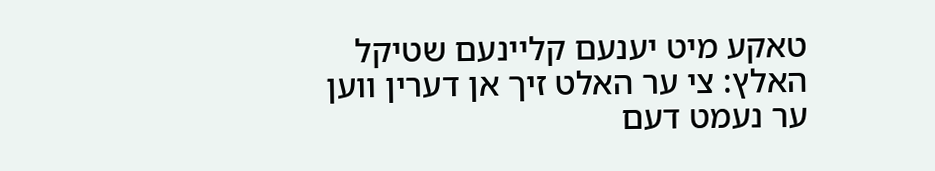טאקע מיט יענעם קליינעם שטיקל האלץ: צי ער האלט זיך אן דערין ווען ער נעמט דעם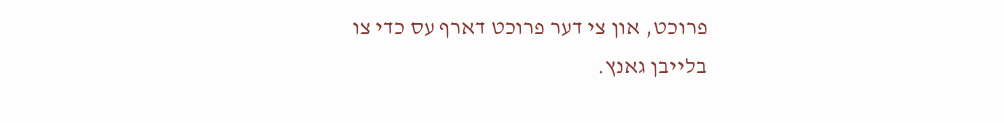פרוכט, און צי דער פרוכט דארף עס כדי צו בלייבן גאנץ.